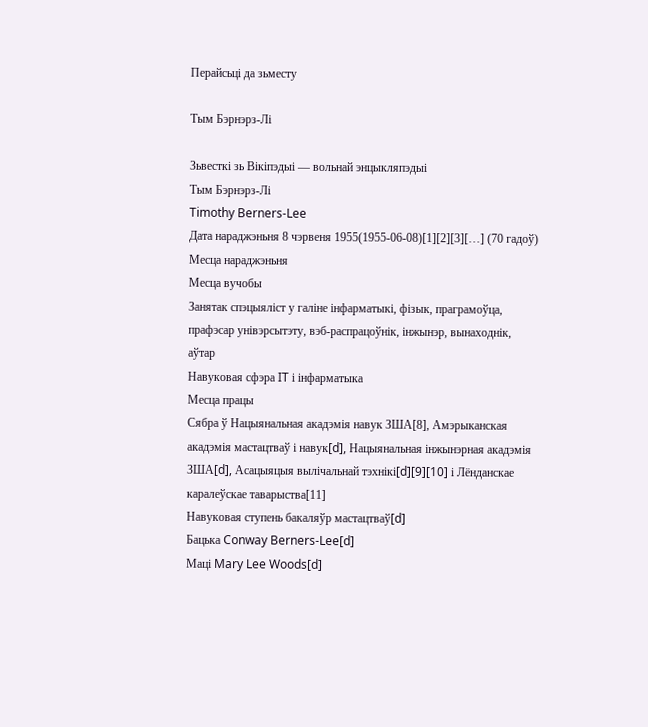Перайсьці да зьместу

Тым Бэрнэрз-Лі

Зьвесткі зь Вікіпэдыі — вольнай энцыкляпэдыі
Тым Бэрнэрз-Лі
Timothy Berners-Lee
Дата нараджэньня 8 чэрвеня 1955(1955-06-08)[1][2][3][…] (70 гадоў)
Месца нараджэньня
Месца вучобы
Занятак спэцыяліст у галіне інфарматыкі, фізык, праграмоўца, прафэсар унівэрсытэту, вэб-распрацоўнік, інжынэр, вынаходнік, аўтар
Навуковая сфэра IT і інфарматыка
Месца працы
Сябра ў Нацыянальная акадэмія навук ЗША[8], Амэрыканская акадэмія мастацтваў і навук[d], Нацыянальная інжынэрная акадэмія ЗША[d], Асацыяцыя вылічальнай тэхнікі[d][9][10] і Лёнданскае каралеўскае таварыства[11]
Навуковая ступень бакаляўр мастацтваў[d]
Бацька Conway Berners-Lee[d]
Маці Mary Lee Woods[d]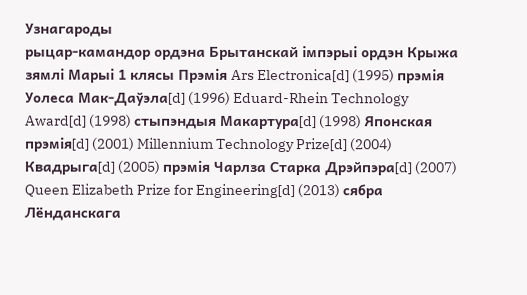Узнагароды
рыцар-камандор ордэна Брытанскай імпэрыі ордэн Крыжа зямлі Марыі 1 клясы Прэмія Ars Electronica[d] (1995) прэмія Уолеса Мак-Даўэла[d] (1996) Eduard-Rhein Technology Award[d] (1998) стыпэндыя Макартура[d] (1998) Японская прэмія[d] (2001) Millennium Technology Prize[d] (2004) Квадрыга[d] (2005) прэмія Чарлза Старка Дрэйпэра[d] (2007) Queen Elizabeth Prize for Engineering[d] (2013) сябра Лёнданскага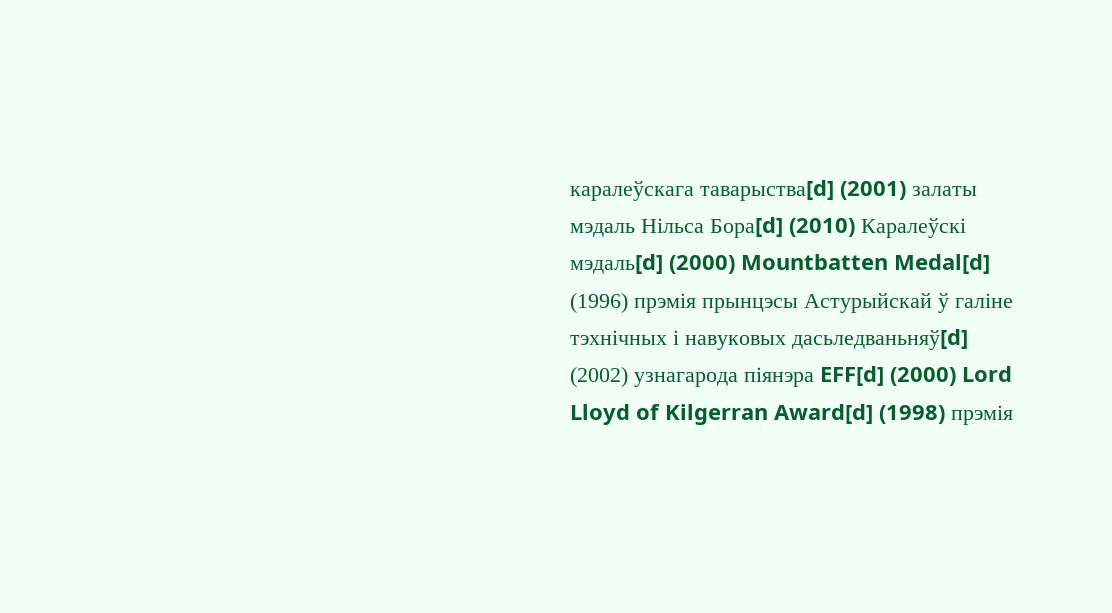каралеўскага таварыства[d] (2001) залаты мэдаль Нільса Бора[d] (2010) Каралеўскі мэдаль[d] (2000) Mountbatten Medal[d] (1996) прэмія прынцэсы Астурыйскай ў галіне тэхнічных і навуковых дасьледваньняў[d] (2002) узнагарода піянэра EFF[d] (2000) Lord Lloyd of Kilgerran Award[d] (1998) прэмія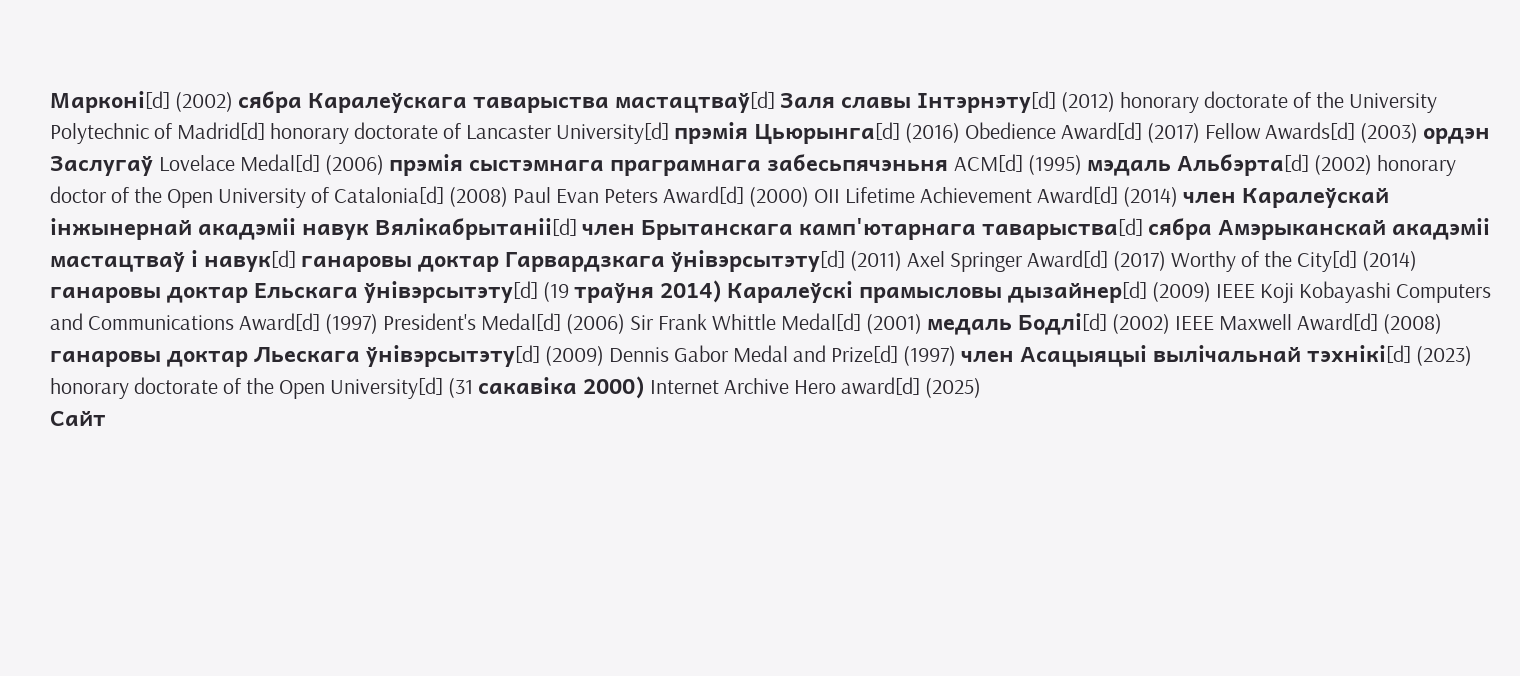Марконі[d] (2002) сябра Каралеўскага таварыства мастацтваў[d] Заля славы Інтэрнэту[d] (2012) honorary doctorate of the University Polytechnic of Madrid[d] honorary doctorate of Lancaster University[d] прэмія Цьюрынга[d] (2016) Obedience Award[d] (2017) Fellow Awards[d] (2003) ордэн Заслугаў Lovelace Medal[d] (2006) прэмія сыстэмнага праграмнага забесьпячэньня ACM[d] (1995) мэдаль Альбэрта[d] (2002) honorary doctor of the Open University of Catalonia[d] (2008) Paul Evan Peters Award[d] (2000) OII Lifetime Achievement Award[d] (2014) член Каралеўскай інжынернай акадэміі навук Вялікабрытаніі[d] член Брытанскага камп'ютарнага таварыства[d] сябра Амэрыканскай акадэміі мастацтваў і навук[d] ганаровы доктар Гарвардзкага ўнівэрсытэту[d] (2011) Axel Springer Award[d] (2017) Worthy of the City[d] (2014) ганаровы доктар Ельскага ўнівэрсытэту[d] (19 траўня 2014) Каралеўскі прамысловы дызайнер[d] (2009) IEEE Koji Kobayashi Computers and Communications Award[d] (1997) President's Medal[d] (2006) Sir Frank Whittle Medal[d] (2001) медаль Бодлі[d] (2002) IEEE Maxwell Award[d] (2008) ганаровы доктар Льескага ўнівэрсытэту[d] (2009) Dennis Gabor Medal and Prize[d] (1997) член Асацыяцыі вылічальнай тэхнікі[d] (2023) honorary doctorate of the Open University[d] (31 сакавіка 2000) Internet Archive Hero award[d] (2025)
Сайт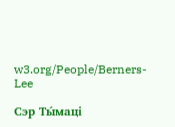w3.org/People/Berners-Lee

Сэр Ты́маці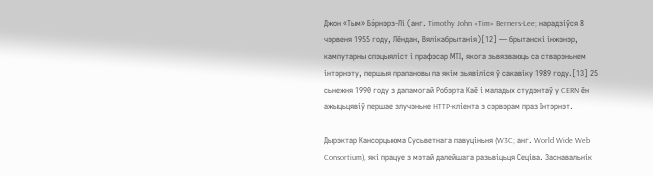Джон «Тым» Бэ́рнэрз-Лі́ (анг. Timothy John «Tim» Berners-Lee; нарадзіўся 8 чэрвеня 1955 году, Лёндан, Вялікабрытанія)[12] — брытанскі інжэнэр, кампутарны спэцыяліст і прафэсар МТІ, якога зьвязваюць са стварэньнем інтэрнэту, першыя прапановы па якім зьявіліся ў сакавіку 1989 году.[13] 25 сьнежня 1990 году з дапамогай Робэрта Каё і маладых студэнтаў у CERN ён ажыцьцявіў першае злучэньне HTTP-кліента з сэрвэрам праз Інтэрнэт.

Дырэктар Кансорцыюма Сусьветнага павуціньня (W3C; анг. World Wide Web Consortium), які працуе з мэтай далейшага разьвіцьця Сеціва. Заснавальнік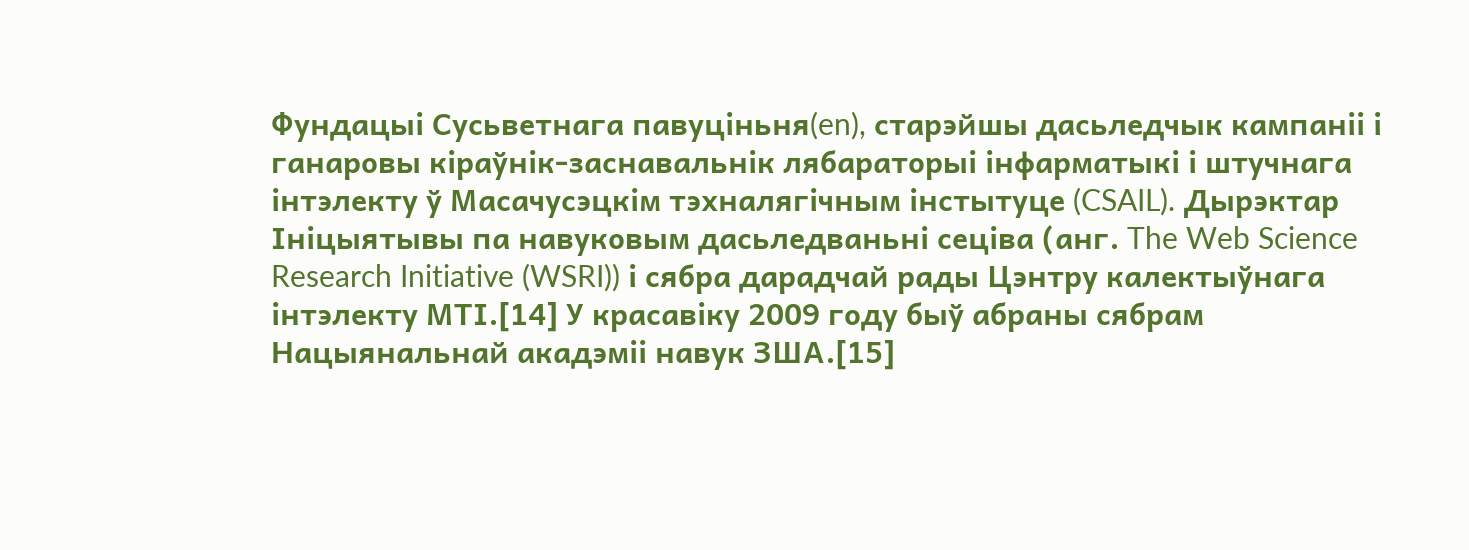Фундацыі Сусьветнага павуціньня(en), старэйшы дасьледчык кампаніі і ганаровы кіраўнік-заснавальнік лябараторыі інфарматыкі і штучнага інтэлекту ў Масачусэцкім тэхналягічным інстытуце (CSAIL). Дырэктар Ініцыятывы па навуковым дасьледваньні сеціва (анг. The Web Science Research Initiative (WSRI)) і сябра дарадчай рады Цэнтру калектыўнага інтэлекту МТІ.[14] У красавіку 2009 году быў абраны сябрам Нацыянальнай акадэміі навук ЗША.[15]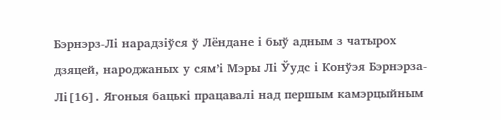Бэрнэрз-Лі нарадзіўся ў Лёндане і быў адным з чатырох дзяцей, народжаных у сям’і Мэры Лі Ўудс і Конўэя Бэрнэрза-Лі[16]. Ягоныя бацькі працавалі над першым камэрцыйным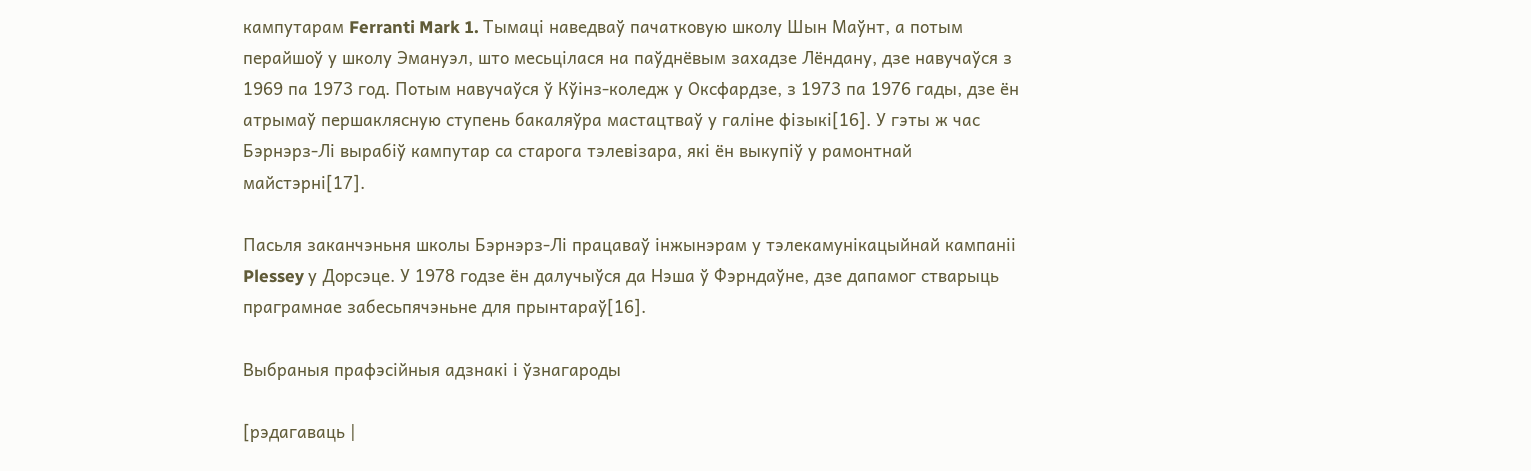кампутарам Ferranti Mark 1. Тымаці наведваў пачатковую школу Шын Маўнт, а потым перайшоў у школу Эмануэл, што месьцілася на паўднёвым захадзе Лёндану, дзе навучаўся з 1969 па 1973 год. Потым навучаўся ў Кўінз-коледж у Оксфардзе, з 1973 па 1976 гады, дзе ён атрымаў першаклясную ступень бакаляўра мастацтваў у галіне фізыкі[16]. У гэты ж час Бэрнэрз-Лі вырабіў кампутар са старога тэлевізара, які ён выкупіў у рамонтнай майстэрні[17].

Пасьля заканчэньня школы Бэрнэрз-Лі працаваў інжынэрам у тэлекамунікацыйнай кампаніі Plessey у Дорсэце. У 1978 годзе ён далучыўся да Нэша ў Фэрндаўне, дзе дапамог стварыць праграмнае забесьпячэньне для прынтараў[16].

Выбраныя прафэсійныя адзнакі і ўзнагароды

[рэдагаваць |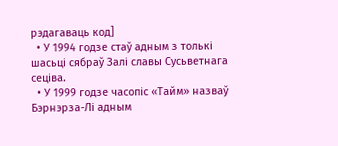рэдагаваць код]
  • У 1994 годзе стаў адным з толькі шасьці сябраў Залі славы Сусьветнага сеціва.
  • У 1999 годзе часопіс «Тайм» назваў Бэрнэрза-Лі адным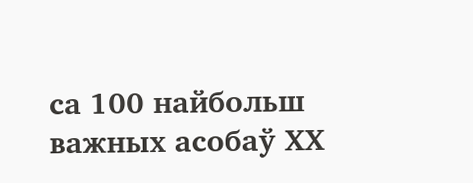са 100 найбольш важных асобаў ХХ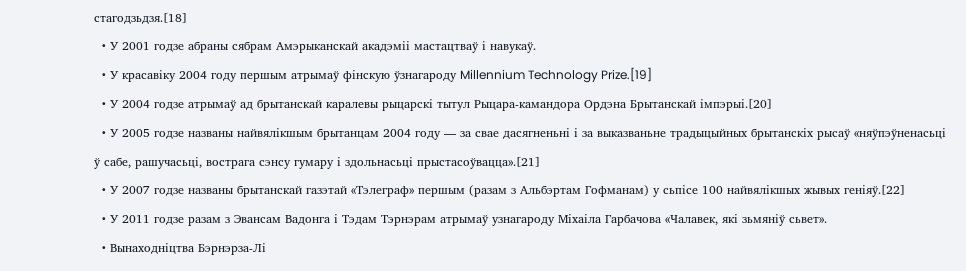стагодзьдзя.[18]
  • У 2001 годзе абраны сябрам Амэрыканскай акадэміі мастацтваў і навукаў.
  • У красавіку 2004 году першым атрымаў фінскую ўзнагароду Millennium Technology Prize.[19]
  • У 2004 годзе атрымаў ад брытанскай каралевы рыцарскі тытул Рыцара-камандора Ордэна Брытанскай імпэрыі.[20]
  • У 2005 годзе названы найвялікшым брытанцам 2004 году — за свае дасягненьні і за выказваньне традыцыйных брытанскіх рысаў «няўпэўненасьці ў сабе, рашучасьці, вострага сэнсу гумару і здольнасьці прыстасоўвацца».[21]
  • У 2007 годзе названы брытанскай газэтай «Тэлеграф» першым (разам з Альбэртам Гофманам) у сьпісе 100 найвялікшых жывых геніяў.[22]
  • У 2011 годзе разам з Эвансам Вадонга і Тэдам Тэрнэрам атрымаў узнагароду Міхаіла Гарбачова «Чалавек, які зьмяніў сьвет».
  • Вынаходніцтва Бэрнэрза-Лі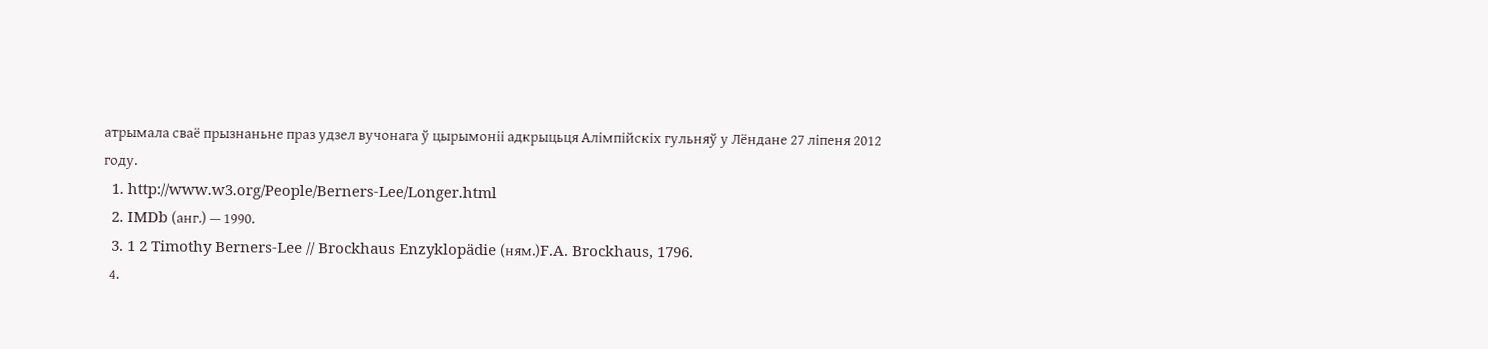атрымала сваё прызнаньне праз удзел вучонага ў цырымоніі адкрыцьця Алімпійскіх гульняў у Лёндане 27 ліпеня 2012 году.
  1. http://www.w3.org/People/Berners-Lee/Longer.html
  2. IMDb (анг.) — 1990.
  3. 1 2 Timothy Berners-Lee // Brockhaus Enzyklopädie (ням.)F.A. Brockhaus, 1796.
  4.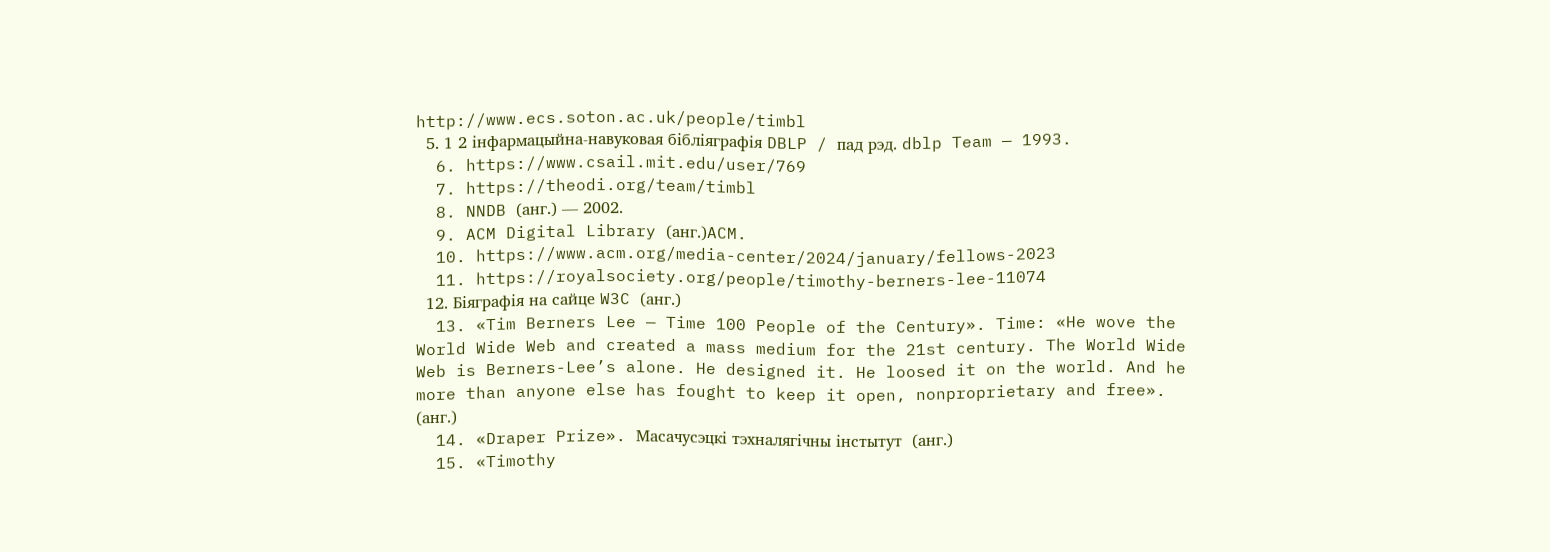http://www.ecs.soton.ac.uk/people/timbl
  5. 1 2 інфармацыйна-навуковая бібліяграфія DBLP / пад рэд. dblp Team — 1993.
  6. https://www.csail.mit.edu/user/769
  7. https://theodi.org/team/timbl
  8. NNDB (анг.) — 2002.
  9. ACM Digital Library (анг.)ACM.
  10. https://www.acm.org/media-center/2024/january/fellows-2023
  11. https://royalsociety.org/people/timothy-berners-lee-11074
  12. Біяграфія на сайце W3C (анг.)
  13. «Tim Berners Lee — Time 100 People of the Century». Time: «He wove the World Wide Web and created a mass medium for the 21st century. The World Wide Web is Berners-Lee’s alone. He designed it. He loosed it on the world. And he more than anyone else has fought to keep it open, nonproprietary and free».  (анг.)
  14. «Draper Prize». Масачусэцкі тэхналягічны інстытут  (анг.)
  15. «Timothy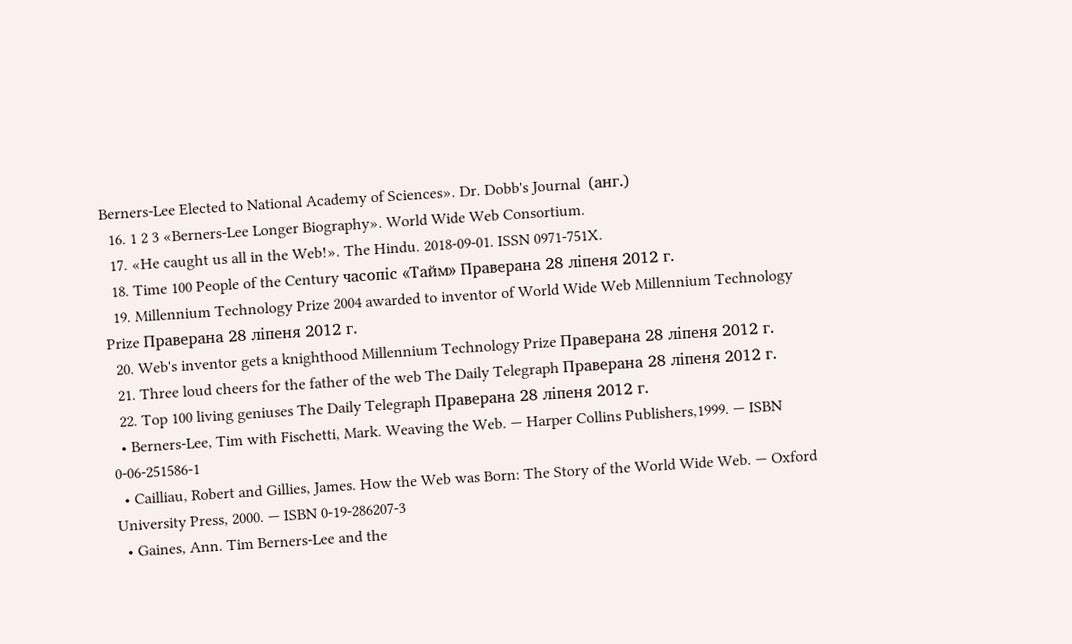Berners-Lee Elected to National Academy of Sciences». Dr. Dobb's Journal  (анг.)
  16. 1 2 3 «Berners-Lee Longer Biography». World Wide Web Consortium.
  17. «He caught us all in the Web!». The Hindu. 2018-09-01. ISSN 0971-751X.
  18. Time 100 People of the Century часопіс «Тайм» Праверана 28 ліпеня 2012 г.
  19. Millennium Technology Prize 2004 awarded to inventor of World Wide Web Millennium Technology Prize Праверана 28 ліпеня 2012 г.
  20. Web's inventor gets a knighthood Millennium Technology Prize Праверана 28 ліпеня 2012 г.
  21. Three loud cheers for the father of the web The Daily Telegraph Праверана 28 ліпеня 2012 г.
  22. Top 100 living geniuses The Daily Telegraph Праверана 28 ліпеня 2012 г.
  • Berners-Lee, Tim with Fischetti, Mark. Weaving the Web. — Harper Collins Publishers,1999. — ISBN 0-06-251586-1
  • Cailliau, Robert and Gillies, James. How the Web was Born: The Story of the World Wide Web. — Oxford University Press, 2000. — ISBN 0-19-286207-3
  • Gaines, Ann. Tim Berners-Lee and the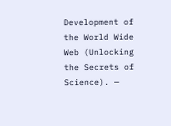Development of the World Wide Web (Unlocking the Secrets of Science). —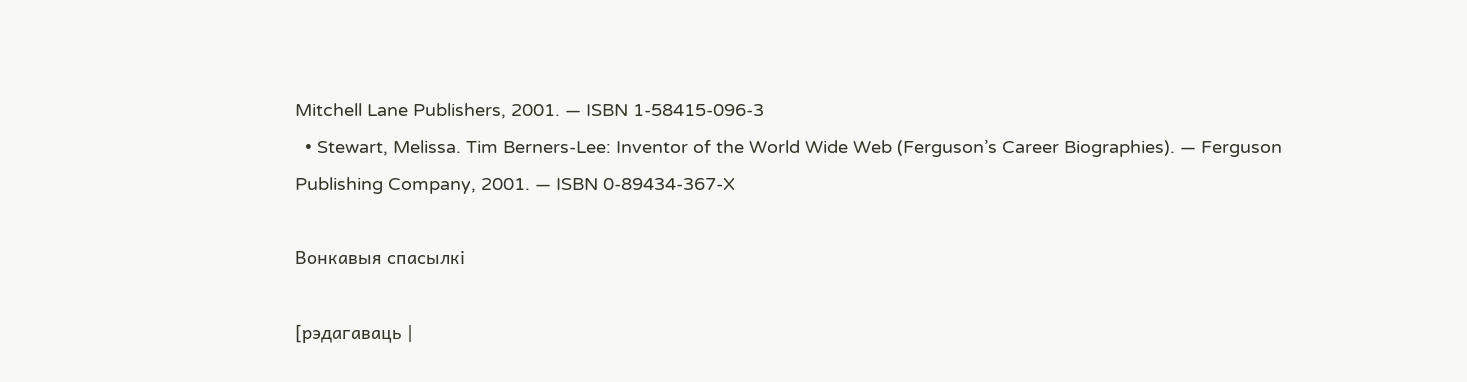Mitchell Lane Publishers, 2001. — ISBN 1-58415-096-3
  • Stewart, Melissa. Tim Berners-Lee: Inventor of the World Wide Web (Ferguson’s Career Biographies). — Ferguson Publishing Company, 2001. — ISBN 0-89434-367-X

Вонкавыя спасылкі

[рэдагаваць |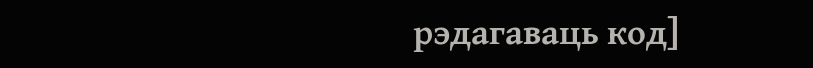рэдагаваць код]